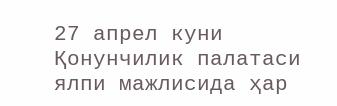27 апрел куни Қонунчилик палатаси ялпи мажлисида ҳар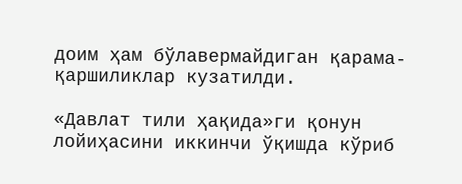доим ҳам бўлавермайдиган қарама-қаршиликлар кузатилди.

«Давлат тили ҳақида»ги қонун лойиҳасини иккинчи ўқишда кўриб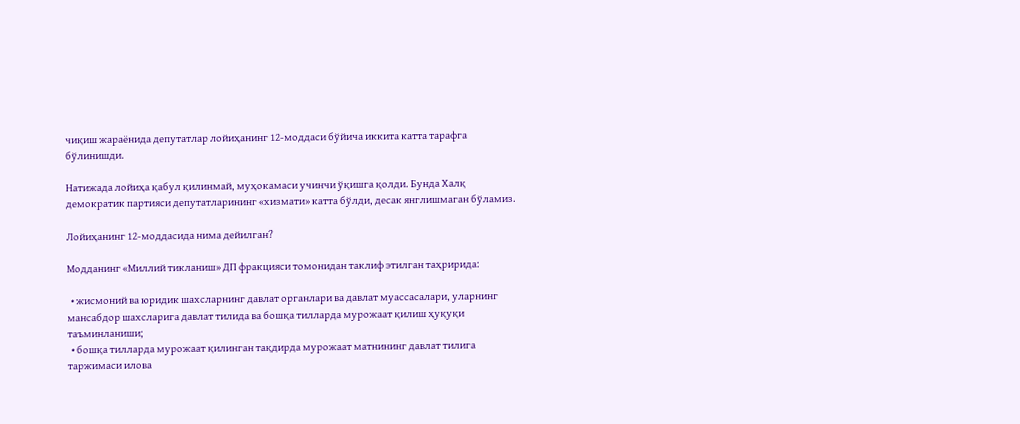чиқиш жараёнида депутатлар лойиҳанинг 12-моддаси бўйича иккита катта тарафга бўлинишди.

Натижада лойиҳа қабул қилинмай, муҳокамаси учинчи ўқишга қолди. Бунда Халқ демократик партияси депутатларининг «хизмати» катта бўлди, десак янглишмаган бўламиз.

Лойиҳанинг 12-моддасида нима дейилган?

Модданинг «Миллий тикланиш» ДП фракцияси томонидан таклиф этилган таҳририда:

  • жисмоний ва юридик шахсларнинг давлат органлари ва давлат муассасалари, уларнинг мансабдор шахсларига давлат тилида ва бошқа тилларда мурожаат қилиш ҳуқуқи таъминланиши;
  • бошқа тилларда мурожаат қилинган тақдирда мурожаат матнининг давлат тилига таржимаси илова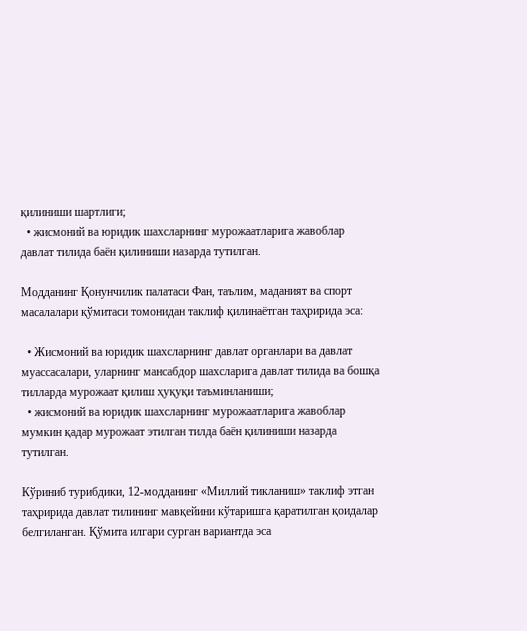қилиниши шартлиги;
  • жисмоний ва юридик шахсларнинг мурожаатларига жавоблар давлат тилида баён қилиниши назарда тутилган.

Модданинг Қонунчилик палатаси Фан, таълим, маданият ва спорт масалалари қўмитаси томонидан таклиф қилинаётган таҳририда эса:

  • Жисмоний ва юридик шахсларнинг давлат органлари ва давлат муассасалари, уларнинг мансабдор шахсларига давлат тилида ва бошқа тилларда мурожаат қилиш ҳуқуқи таъминланиши;
  • жисмоний ва юридик шахсларнинг мурожаатларига жавоблар мумкин қадар мурожаат этилган тилда баён қилиниши назарда тутилган.

Кўриниб турибдики, 12-модданинг «Миллий тикланиш» таклиф этган таҳририда давлат тилининг мавқейини кўтаришга қаратилган қоидалар белгиланган. Қўмита илгари сурган вариантда эса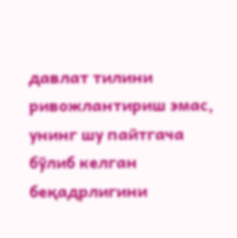давлат тилини ривожлантириш эмас, унинг шу пайтгача бўлиб келган беқадрлигини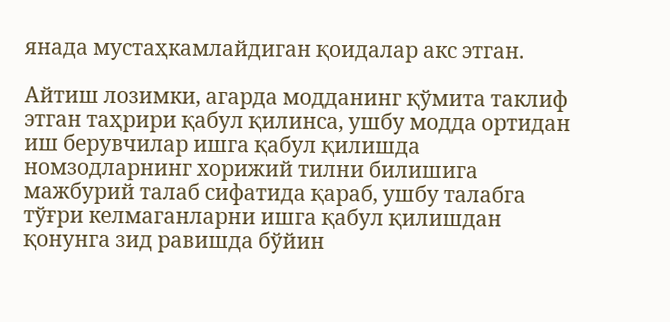янада мустаҳкамлайдиган қоидалар акс этган.

Айтиш лозимки, агарда модданинг қўмита таклиф этган таҳрири қабул қилинса, ушбу модда ортидан иш берувчилар ишга қабул қилишда номзодларнинг хорижий тилни билишига мажбурий талаб сифатида қараб, ушбу талабга тўғри келмаганларни ишга қабул қилишдан қонунга зид равишда бўйин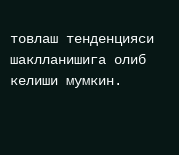товлаш тенденцияси шаклланишига олиб келиши мумкин.